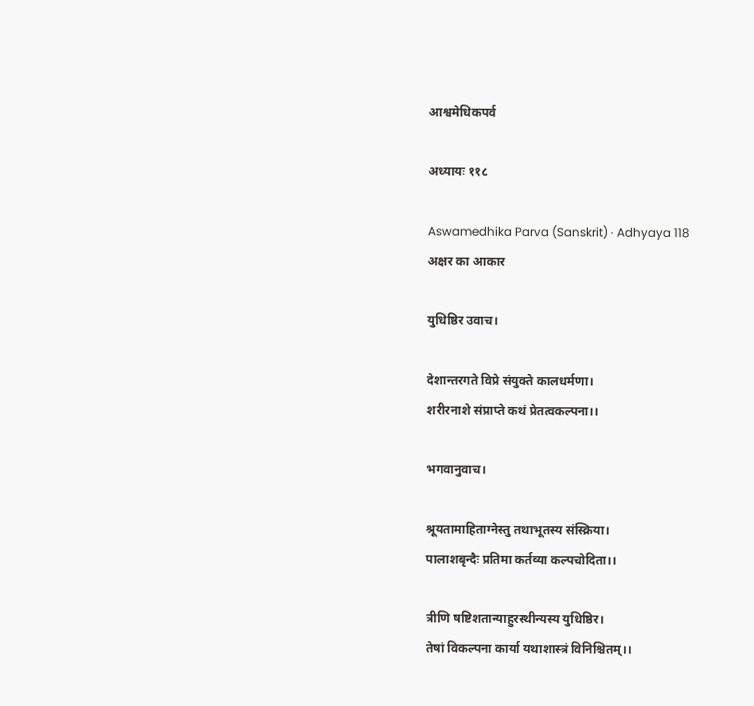आश्वमेधिकपर्व

अध्यायः ११८

Aswamedhika Parva (Sanskrit) · Adhyaya 118
अक्षर का आकार

युधिष्ठिर उवाच।

देशान्तरगते विप्रे संयुक्ते कालधर्मणा।
शरीरनाशे संप्राप्ते कथं प्रेतत्वकल्पना।।

भगवानुवाच।

श्रूयतामाहिताग्नेस्तु तथाभूतस्य संस्क्रिया।
पालाशबृन्दैः प्रतिमा कर्तव्या कल्पचोदिता।।

त्रीणि षष्टिशतान्याहुरस्थीन्यस्य युधिष्ठिर।
तेषां विकल्पना कार्या यथाशास्त्रं विनिश्चितम्।।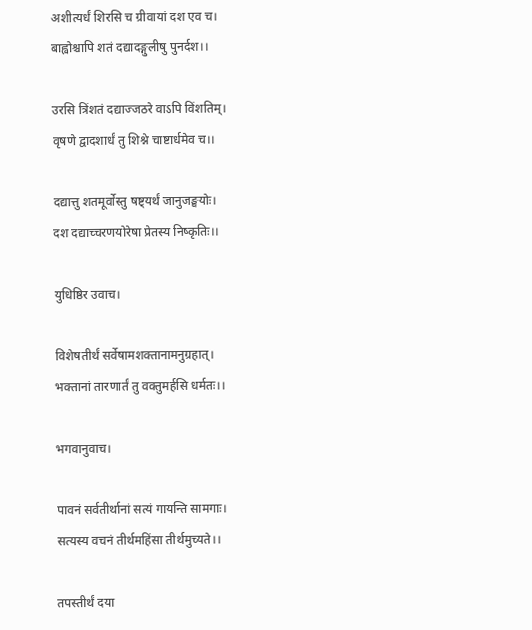अशीत्यर्धं शिरसि च ग्रीवायां दश एव च।
बाह्वोश्चापि शतं दद्यादङ्गुलीषु पुनर्दश।।

उरसि त्रिंशतं दद्याज्जठरे वाऽपि विंशतिम्।
वृषणे द्वादशार्धं तु शिश्ने चाष्टार्धमेव च।।

दद्यात्तु शतमूर्वोस्तु षष्ट्यर्थं जानुजङ्घयोः।
दश दद्याच्चरणयोरेषा प्रेतस्य निष्कृतिः।।

युधिष्ठिर उवाच।

विशेषतीर्थं सर्वेषामशक्तानामनुग्रहात्।
भक्तानां तारणार्तं तु वक्तुमर्हसि धर्मतः।।

भगवानुवाच।

पावनं सर्वतीर्थानां सत्यं गायन्ति सामगाः।
सत्यस्य वचनं तीर्थमहिंसा तीर्थमुच्यते।।

तपस्तीर्थं दया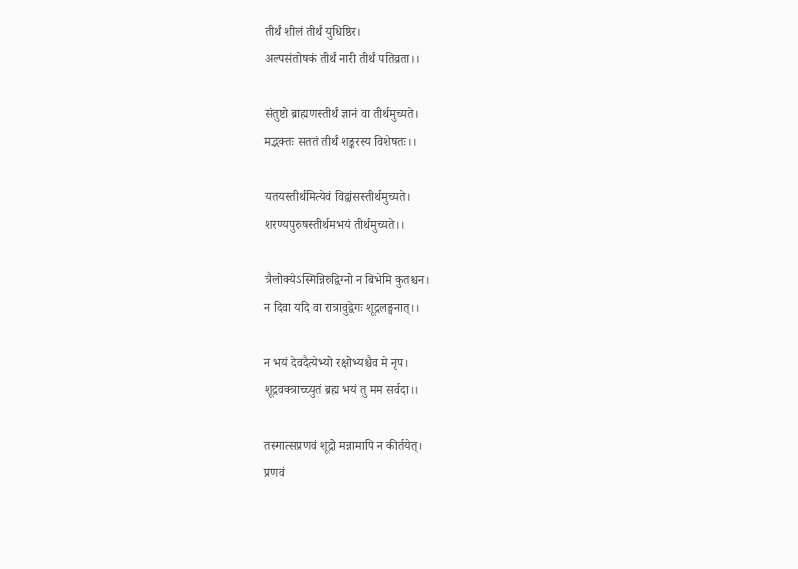तीर्थं शीलं तीर्थं युधिष्ठिर।
अल्पसंतोषकं तीर्थं नारी तीर्थं पतिव्रता।।

संतुष्टो ब्राह्मणस्तीर्थं ज्ञानं वा तीर्थमुच्यते।
मद्भक्तः सततं तीर्थं शङ्करस्य विशेषतः।।

यतयस्तीर्थमित्येवं विद्वांसस्तीर्थमुच्यते।
शरण्यपुरुषस्तीर्थमभयं तीर्थमुच्यते।।

त्रैलोक्येऽस्मिन्निरुद्विग्नो न बिभेमि कुतश्चन।
न दिवा यदि वा रात्रावुद्वेगः शूद्रलङ्घनात्।।

न भयं देवदैत्येभ्यो रक्षोभ्यश्चैव मे नृप।
शूद्रवक्त्राच्च्युतं ब्रह्म भयं तु मम सर्वदा।।

तस्मात्सप्रणवं शूद्रो मन्नामापि न कीर्तयेत्।
प्रणवं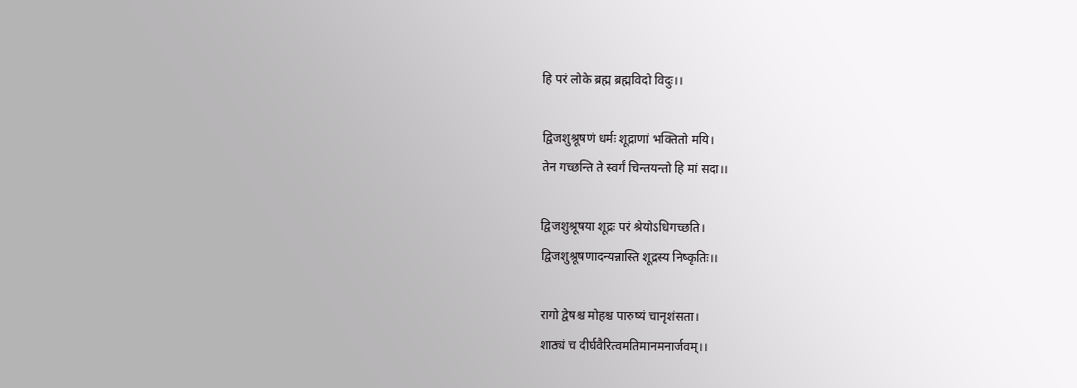हि परं लोके ब्रह्म ब्रह्मविदो विदुः।।

द्विजशुश्रूषणं धर्मः शूद्राणां भक्तितो मयि।
तेन गच्छन्ति ते स्वर्गं चिन्तयन्तो हि मां सदा।।

द्विजशुश्रूषया शूद्रः परं श्रेयोऽधिगच्छति।
द्विजशुश्रूषणादन्यन्नास्ति शूद्रस्य निष्कृतिः।।

रागो द्वेषश्च मोहश्च पारुष्यं चानृशंसता।
शाठ्यं च दीर्घवैरित्वमतिमानमनार्जवम्।।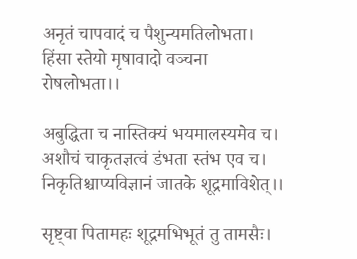अनृतं चापवादं च पैशुन्यमतिलोभता।
हिंसा स्तेयो मृषावादो वञ्चना रोषलोभता।।

अबुद्धिता च नास्तिक्यं भयमालस्यमेव च।
अशौचं चाकृतज्ञत्वं डंभता स्तंभ एव च।
निकृतिश्चाप्यविज्ञानं जातके शूद्रमाविशेत्।।

सृष्ट्वा पितामहः शूद्रमभिभूतं तु तामसैः।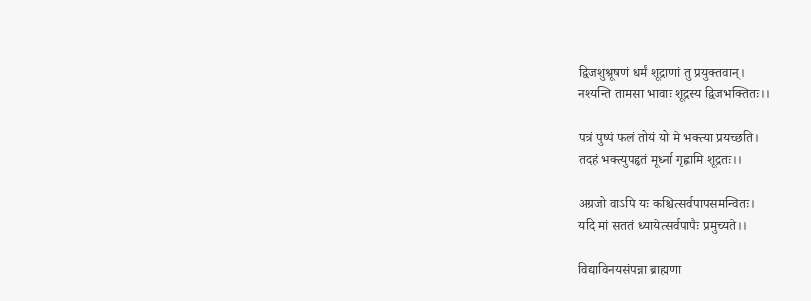द्विजशुश्रूषणं धर्मं शूद्राणां तु प्रयुक्तवान्।
नश्यन्ति तामसा भावाः शूद्रस्य द्विजभक्तितः।।

पत्रं पुष्पं फलं तोयं यो मे भक्त्या प्रयच्छति।
तदहं भक्त्युपहृतं मूर्ध्ना गृह्णामि शूद्रतः।।

अग्रजो वाऽपि यः कश्चित्सर्वपापसमन्वितः।
यदि मां सततं ध्यायेत्सर्वपापैः प्रमुच्यते।।

विद्याविनयसंपन्ना ब्राह्मणा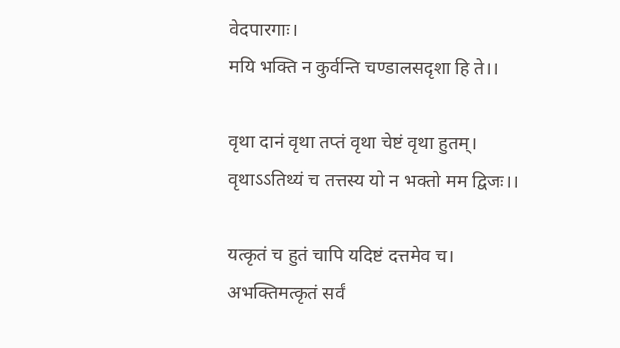वेदपारगाः।
मयि भक्ति न कुर्वन्ति चण्डालसदृशा हि ते।।

वृथा दानं वृथा तप्तं वृथा चेष्टं वृथा हुतम्।
वृथाऽऽतिथ्यं च तत्तस्य यो न भक्तो मम द्विजः।।

यत्कृतं च हुतं चापि यदिष्टं दत्तमेव च।
अभक्तिमत्कृतं सर्वं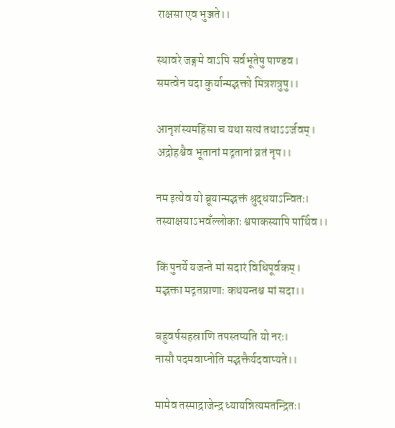राक्षसा एव भुञ्जते।।

स्थावरे जङ्गमे वाऽपि सर्वभूतेषु पाण्डव।
समत्वेन यदा कुर्यान्मद्भक्तो मित्रशत्रुषु।।

आनृशंस्यमहिंसा च यथा सत्यं तथाऽऽर्जवम्।
अद्रोहश्चैव भूतानां मद्गतानां व्रतं नृप।।

नम इत्येव यो ब्रूयान्मद्भक्तं श्रुद्धयाऽन्वितः।
तस्याक्षयाऽभवँल्लोकाः श्वपाकस्यापि पार्थिव।।

किं पुनर्ये यजन्ते मां सदारं विधिपूर्वकम्।
मद्भक्ता मद्गतप्राणाः कथयन्तश्च मां सदा।।

बहुवर्षसहस्राणि तपस्तप्यति यो नरः।
नासौ पदमवाप्नोति मद्भक्तैर्यदवाप्यते।।

मामेव तस्माद्राजेन्द्र ध्यायन्नित्यमतन्द्रितः।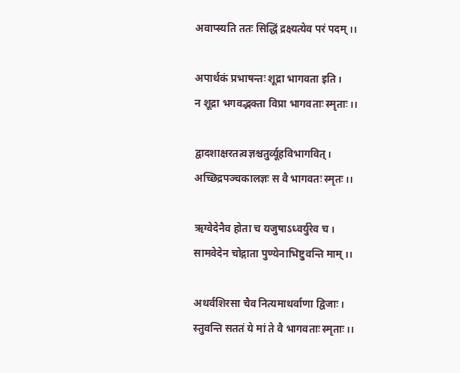अवाप्स्यति ततः सिद्धिं द्रक्ष्यत्येव परं पदम्।।

अपार्थकं प्रभाषन्तः शूद्रा भागवता इति।
न शूद्रा भगवद्भक्ता विप्रा भागवताः स्मृताः।।

द्वादशाक्षरतत्वज्ञश्चतुर्व्यूहविभागवित्।
अच्छिद्रपञ्चकालज्ञः स वै भागवतः स्मृतः।।

ऋग्वेदेनैव होता च यजुषाऽध्वर्युरेव च।
सामवेदेन चोद्गाता पुण्येनाभिष्टुवन्ति माम्।।

अथर्वशिरसा चैव नित्यमाथर्वाणा द्विजाः।
स्तुवन्ति सततं ये मां ते वै भागवताः स्मृताः।।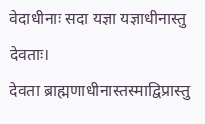वेदाधीनाः सदा यज्ञा यज्ञाधीनास्तु देवताः।
देवता ब्राह्मणाधीनास्तस्माद्विप्रास्तु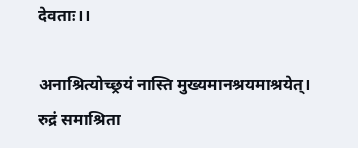देवताः।।

अनाश्रित्योच्छ्रयं नास्ति मुख्यमानश्रयमाश्रयेत्।
रुद्रं समाश्रिता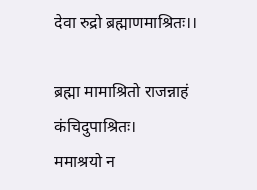देवा रुद्रो ब्रह्माणमाश्रितः।।

ब्रह्मा मामाश्रितो राजन्नाहं कंचिदुपाश्रितः।
ममाश्रयो न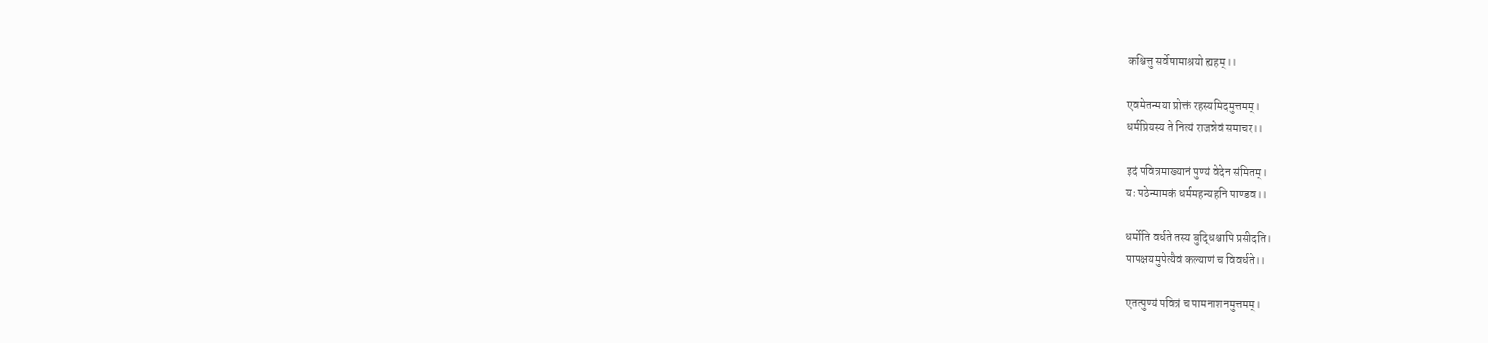कश्चित्तु सर्वेषामाश्रयो ह्यहम्।।

एवमेतन्मया प्रोक्तं रहस्यमिदमुत्तमम्।
धर्मप्रियस्य ते नित्यं राजन्नेवं समाचर।।

इदं पवित्रमाख्यानं पुण्यं वेदेन संमितम्।
यः पठेन्मामकं धर्ममहन्यहनि पाण्डव।।

धर्मोति वर्धते तस्य बुद्धिश्चापि प्रसीदति।
पापक्षयमुपेत्यैवं कल्याणं च विवर्धते।।

एतत्पुण्यं पवित्रं च पामनाशनमुत्तमम्।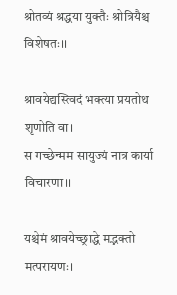श्रोतव्यं श्रद्धया युक्तैः श्रोत्रियैश्च विशेषतः।।

श्रावयेद्यस्त्विदं भक्त्या प्रयतोथ शृणोति वा।
स गच्छेन्मम सायुज्यं नात्र कार्या विचारणा।।

यश्चेमं श्रावयेच्छ्राद्धे मद्भक्तो मत्परायणः।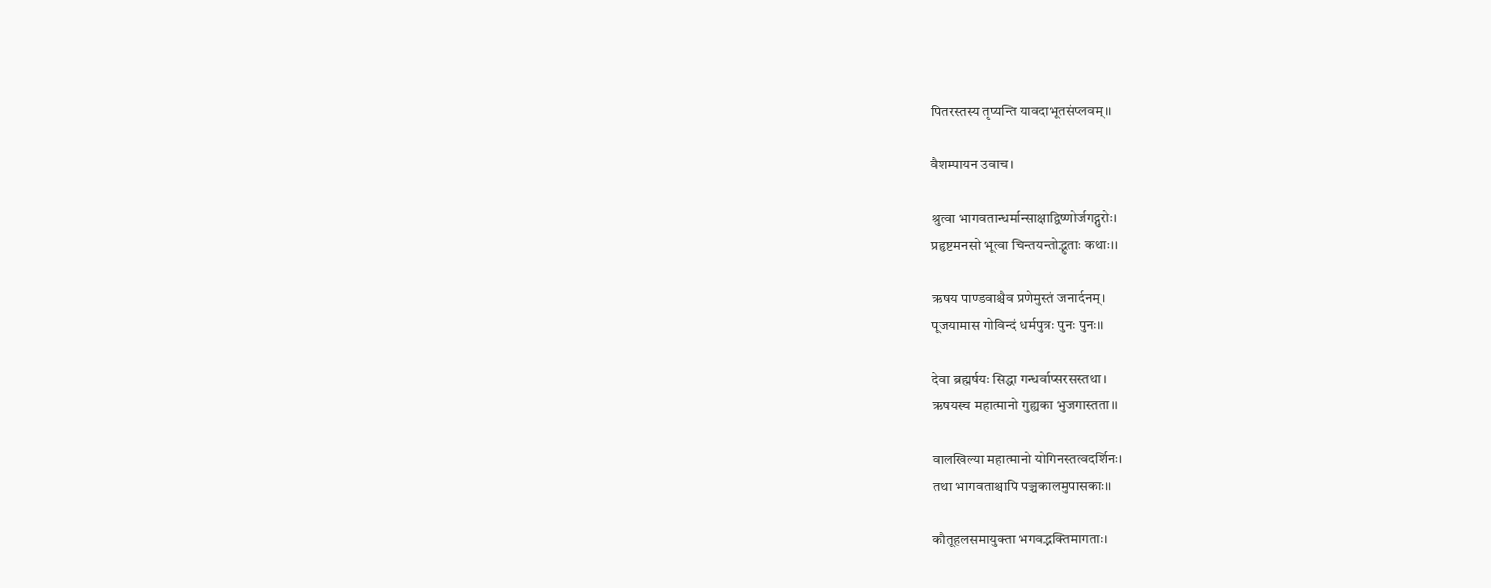पितरस्तस्य तृप्यन्ति यावदाभूतसंप्लवम्।।

वैशम्पायन उवाच।

श्रुत्वा भागवतान्धर्मान्साक्षाद्विष्णोर्जगद्गुरोः।
प्रहृष्टमनसो भूत्वा चिन्तयन्तोद्भुताः कथाः।।

ऋषय पाण्डवाश्चैव प्रणेमुस्तं जनार्दनम्।
पूजयामास गोविन्दं धर्मपुत्रः पुनः पुनः।।

देवा ब्रह्मर्षयः सिद्धा गन्धर्वाप्सरसस्तथा।
ऋषयस्च महात्मानो गुह्यका भुजगास्तता।।

वालखिल्या महात्मानो योगिनस्तत्वदर्शिनः।
तथा भागवताश्चापि पञ्चकालमुपासकाः।।

कौतूहलसमायुक्ता भगवद्भक्तिमागताः।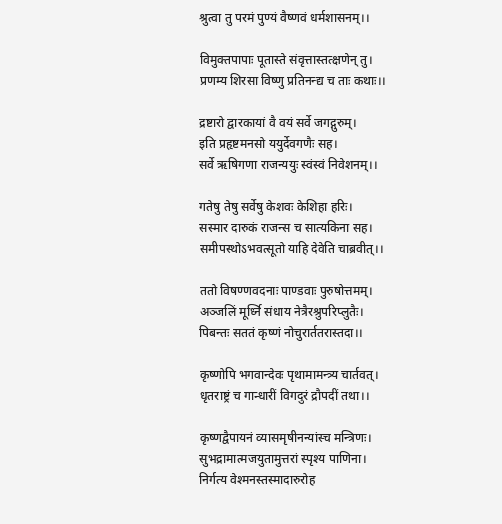श्रुत्वा तु परमं पुण्यं वैष्णवं धर्मशासनम्।।

विमुक्तपापाः पूतास्ते संवृत्तास्तत्क्षणेन् तु।
प्रणम्य शिरसा विष्णु प्रतिनन्द्य च ताः कथाः।।

द्रष्टारो द्वारकायां वै वयं सर्वे जगद्गुरुम्।
इति प्रहृष्टमनसो ययुर्देवगणैः सह।
सर्वे ऋषिगणा राजन्ययुः स्वंस्वं निवेशनम्।।

गतेषु तेषु सर्वेषु केशवः केशिहा हरिः।
सस्मार दारुकं राजन्स च सात्यकिना सह।
समीपस्थोऽभवत्सूतो याहि देवेति चाब्रवीत्।।

ततो विषण्णवदनाः पाण्डवाः पुरुषोत्तमम्।
अञ्जलिं मूर्ध्नि संधाय नेत्रैरश्रुपरिप्लुतैः।
पिबन्तः सततं कृष्णं नोचुरार्ततरास्तदा।।

कृष्णोपि भगवान्देवः पृथामामन्त्र्य चार्तवत्।
धृतराष्ट्रं च गान्धारीं विगदुरं द्रौपदीं तथा।।

कृष्णद्वैपायनं व्यासमृषीनन्यांस्च मन्त्रिणः।
सुभद्रामात्मजयुतामुत्तरां स्पृश्य पाणिना।
निर्गत्य वेश्मनस्तस्मादारुरोह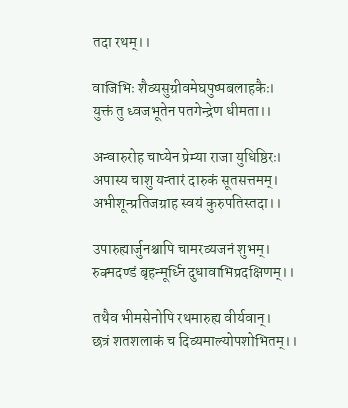तदा रथम्।।

वाजिभिः शैव्यसुग्रीवमेघपुष्पबलाहकैः।
युक्तं तु ध्वजभूतेन पतगेन्द्रेण धीमता।।

अन्वारुरोह चाप्येन प्रेम्या राजा युधिष्ठिरः।
अपास्य चाशु यन्तारं दारुकं सूतसत्तमम्।
अभीशून्प्रतिजग्राह स्वयं कुरुपतिस्तदा।।

उपारुह्यार्जुनश्चापि चामरव्यजनं शुभम्।
रुक्मदण्डं बृहन्मूर्ध्नि दुधावाभिप्रदक्षिणम्।।

तथैव भीमसेनोपि रथमारुह्य वीर्यवान्।
छत्रं शतशलाकं च दिव्यमाल्योपशोभितम्।।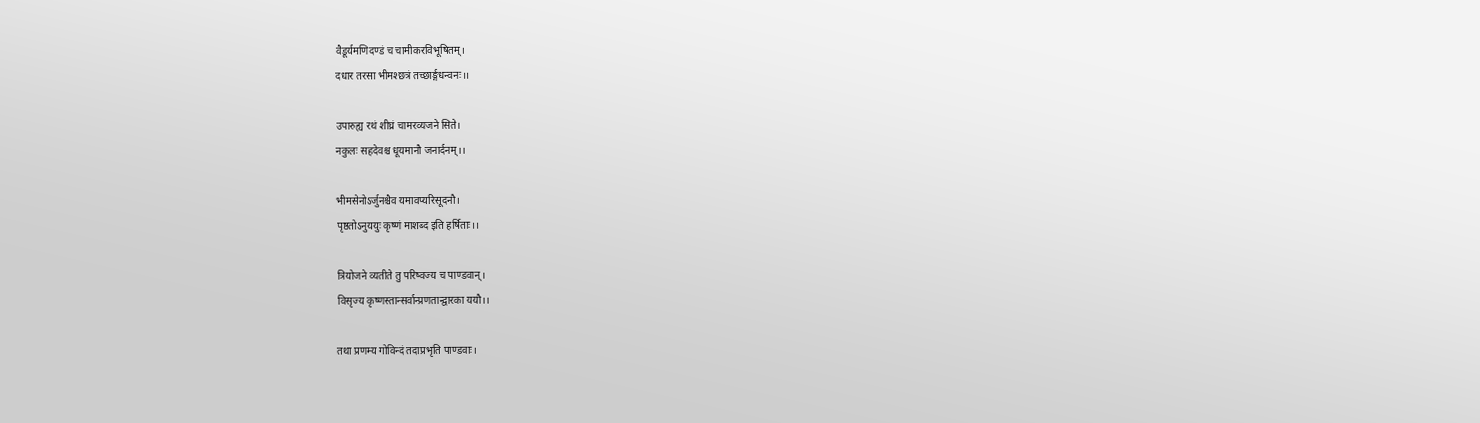वैडूर्यमणिदण्‍डं च चामीकरविभूषितम्।
दधार तरसा भीमश्छत्रं तच्छार्ङ्गधन्वनः।।

उपारुह्य रथं शीघ्रं चामरव्यजने सिते।
नकुलः सहदेवश्च धूयमानौ जनार्दनम्।।

भीमसेनोऽर्जुनश्चैव यमावप्यरिसूदनौ।
पृष्ठतोऽनुययुः कृष्णं माशब्द इति हर्षिताः।।

त्रियोजने व्यतीते तु परिष्वज्य च पाण्डवान्।
विसृज्य कृष्णस्तान्सर्वान्प्रणतान्द्वारका ययौ।।

तथा प्रणम्य गोविन्दं तदाप्रभृति पाण्डवाः।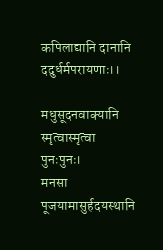कपिलाद्यानि दानानि ददुर्धर्मपरायणाः।।

मधुसूदनवाक्यानि स्मृत्वास्मृत्वा पुनःपुनः।
मनसा पूजयामासुर्हदयस्थानि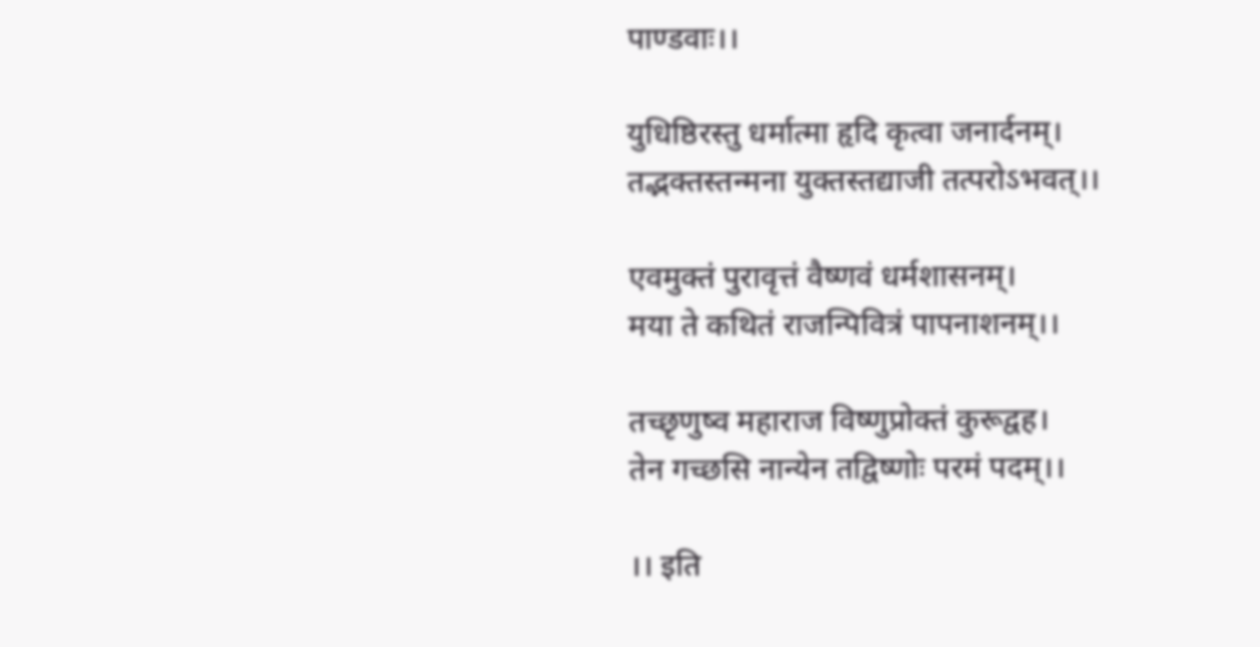पाण्डवाः।।

युधिष्ठिरस्तु धर्मात्मा हृदि कृत्वा जनार्दनम्।
तद्भक्तस्तन्मना युक्तस्तद्याजी तत्परोऽभवत्।।

एवमुक्तं पुरावृत्तं वैष्णवं धर्मशासनम्।
मया ते कथितं राजन्पिवित्रं पापनाशनम्।।

तच्छृणुष्व महाराज विष्णुप्रोक्तं कुरूद्वह।
तेन गच्छसि नान्येन तद्विष्णोः परमं पदम्।।

।। इति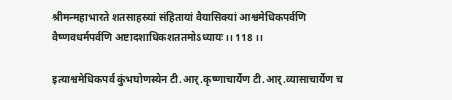श्रीमन्महाभारते शतसाहस्र्यां संहितायां वैयासिक्यां आश्वमेधिकपर्वणि
वैष्णवधर्मपर्वणि अष्टादशाधिकशततमोऽध्यायः।। 118 ।।

इत्याश्वमेधिकपर्व कुंभघोणस्येन टी.आर्.कृष्णाचार्येण टी.आर्.व्यासाचार्येण च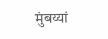मुंबय्यां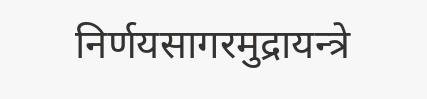निर्णयसागरमुद्रायन्त्रे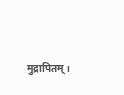मुद्रापितम्।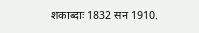शकाब्दाः 1832 सन 1910.